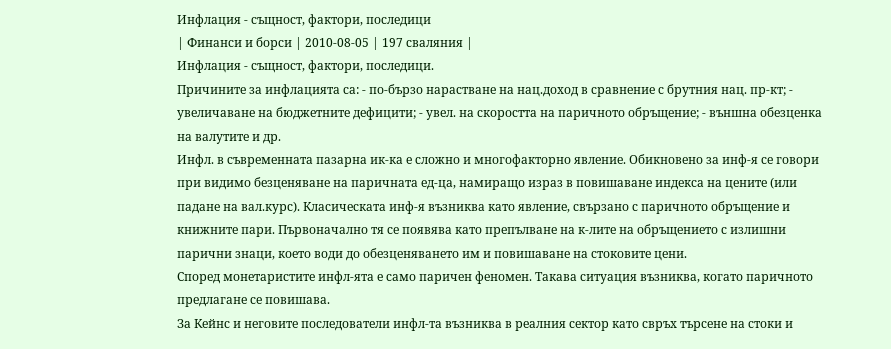Инфлация - същност, фактори, последици
| Финанси и борси | 2010-08-05 | 197 сваляния |
Инфлация - същност, фактори, последици.
Причините за инфлацията са: - по-бързо нарастване на нац.доход в сравнение с брутния нац. пр-кт; - увеличаване на бюджетните дефицити; - увел. на скоростта на паричното обръщение; - външна обезценка на валутите и др.
Инфл. в съвременната пазарна ик-ка е сложно и многофакторно явление. Обикновено за инф-я се говори при видимо безценяване на паричната ед-ца, намиращо израз в повишаване индекса на цените (или падане на вал.курс). Класическата инф-я възниква като явление, свързано с паричното обръщение и книжните пари. Първоначално тя се появява като препълване на к-лите на обръщението с излишни парични знаци, което води до обезценяването им и повишаване на стоковите цени.
Според монетаристите инфл-ята е само паричен феномен. Такава ситуация възниква, когато паричното предлагане се повишава.
За Кейнс и неговите последователи инфл-та възниква в реалния сектор като свръх търсене на стоки и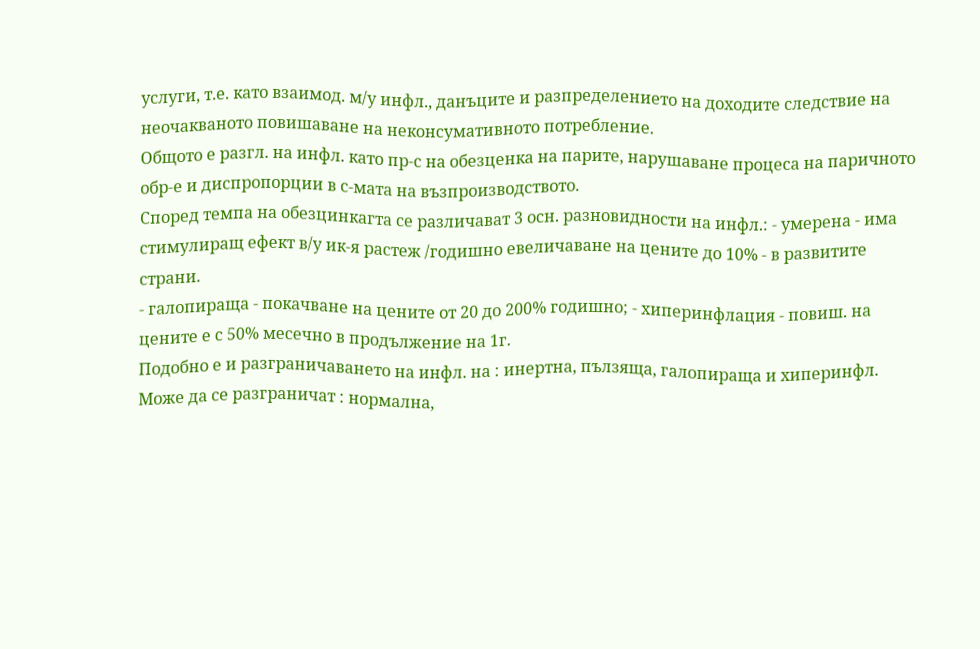услуги, т.е. като взаимод. м/у инфл., данъците и разпределението на доходите следствие на неочакваното повишаване на неконсумативното потребление.
Общото е разгл. на инфл. като пр-с на обезценка на парите, нарушаване процеса на паричното обр-е и диспропорции в с-мата на възпроизводството.
Според темпа на обезцинкагта се различават 3 осн. разновидности на инфл.: - умерена - има стимулиращ ефект в/у ик-я растеж /годишно евеличаване на цените до 10% - в развитите страни.
- галопираща - покачване на цените от 20 до 200% годишно; - хиперинфлация - повиш. на цените е с 50% месечно в продължение на 1г.
Подобно е и разграничаването на инфл. на : инертна, пълзяща, галопираща и хиперинфл.
Може да се разграничат : нормална,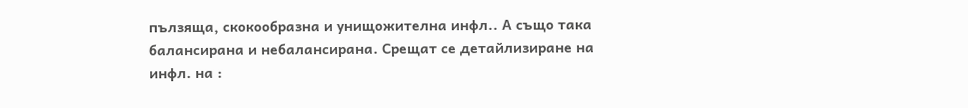пълзяща, скокообразна и унищожителна инфл.. А също така балансирана и небалансирана. Срещат се детайлизиране на инфл. на :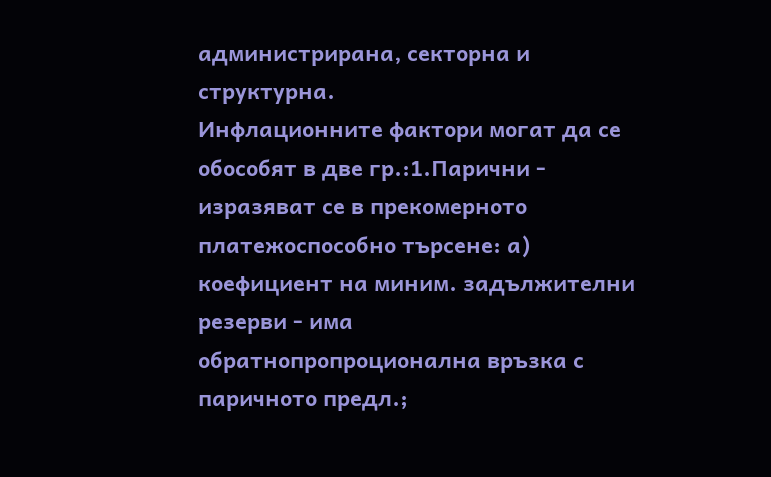администрирана, секторна и структурна.
Инфлационните фактори могат да се обособят в две гр.:1.Парични - изразяват се в прекомерното платежоспособно търсене: а) коефициент на миним. задължителни резерви - има обратнопропроционална връзка с паричното предл.;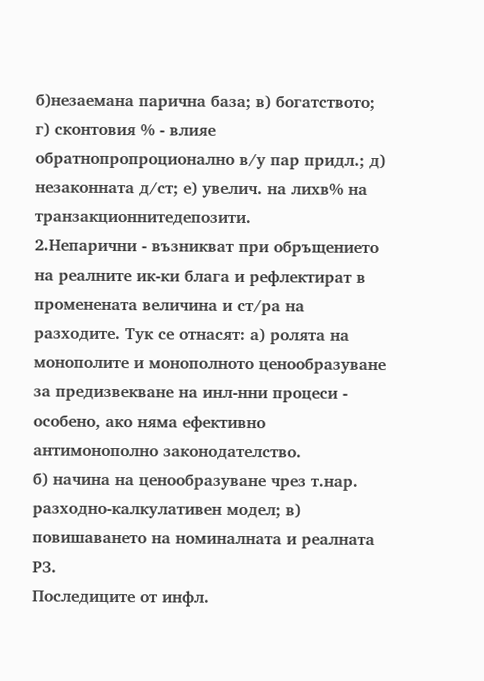б)незаемана парична база; в) богатството; г) сконтовия % - влияе обратнопропроционално в/у пар придл.; д) незаконната д/ст; е) увелич. на лихв% на транзакционнитедепозити.
2.Непарични - възникват при обръщението на реалните ик-ки блага и рефлектират в променената величина и ст/ра на разходите. Тук се отнасят: а) ролята на монополите и монополното ценообразуване за предизвекване на инл-нни процеси - особено, ако няма ефективно антимонополно законодателство.
б) начина на ценообразуване чрез т.нар. разходно-калкулативен модел; в) повишаването на номиналната и реалната РЗ.
Последиците от инфл.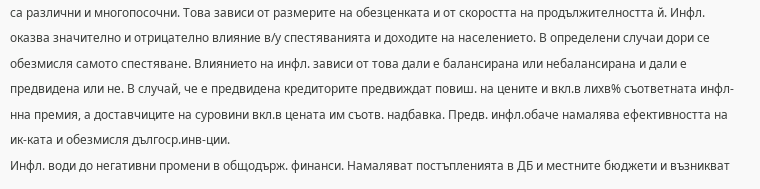са различни и многопосочни. Това зависи от размерите на обезценката и от скоростта на продължителността й. Инфл. оказва значително и отрицателно влияние в/у спестяванията и доходите на населението. В определени случаи дори се обезмисля самото спестяване. Влиянието на инфл. зависи от това дали е балансирана или небалансирана и дали е предвидена или не. В случай, че е предвидена кредиторите предвиждат повиш. на цените и вкл.в лихв% съответната инфл-нна премия, а доставчиците на суровини вкл.в цената им съотв. надбавка. Предв. инфл.обаче намалява ефективността на ик-ката и обезмисля дългоср.инв-ции.
Инфл. води до негативни промени в общодърж. финанси. Намаляват постъпленията в ДБ и местните бюджети и възникват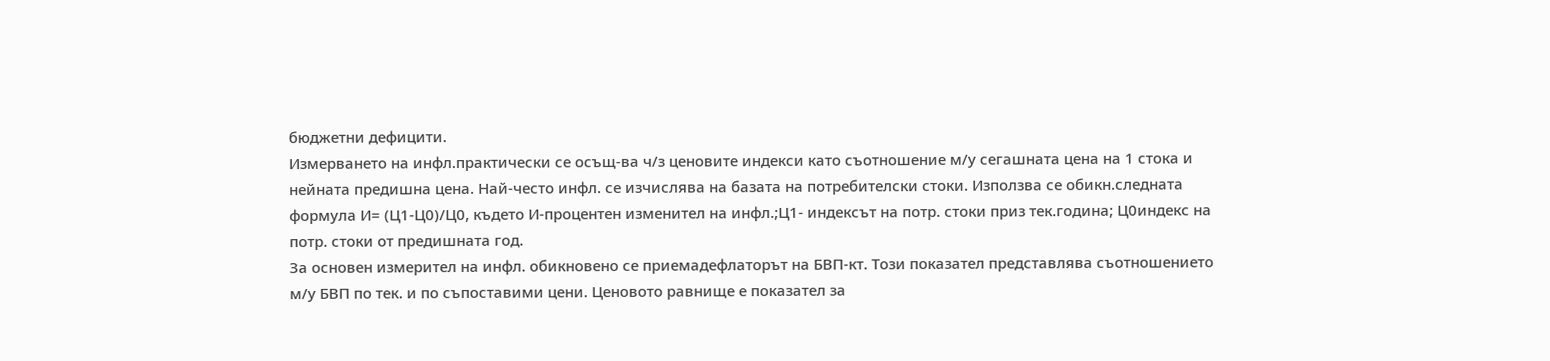бюджетни дефицити.
Измерването на инфл.практически се осъщ-ва ч/з ценовите индекси като съотношение м/у сегашната цена на 1 стока и нейната предишна цена. Най-често инфл. се изчислява на базата на потребителски стоки. Използва се обикн.следната формула И= (Ц1-Ц0)/Ц0, където И-процентен изменител на инфл.;Ц1- индексът на потр. стоки приз тек.година; Ц0индекс на потр. стоки от предишната год.
За основен измерител на инфл. обикновено се приемадефлаторът на БВП-кт. Този показател представлява съотношението м/у БВП по тек. и по съпоставими цени. Ценовото равнище е показател за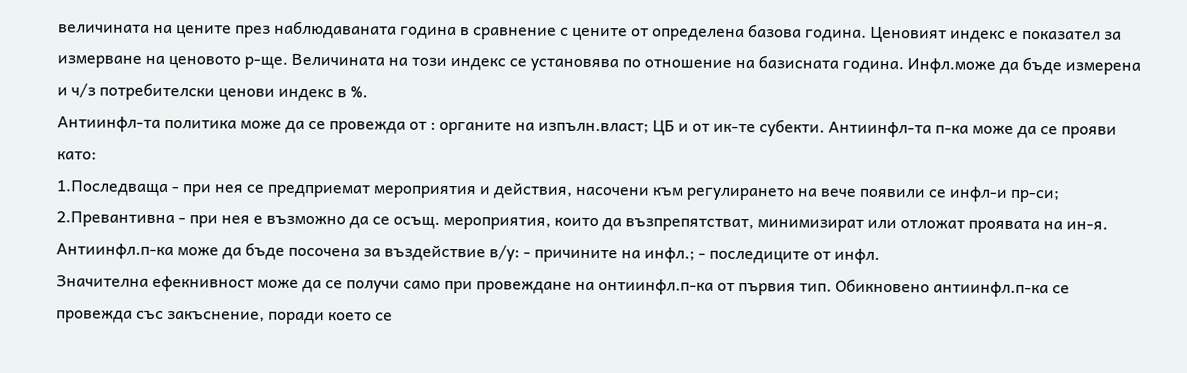величината на цените през наблюдаваната година в сравнение с цените от определена базова година. Ценовият индекс е показател за измерване на ценовото р-ще. Величината на този индекс се установява по отношение на базисната година. Инфл.може да бъде измерена и ч/з потребителски ценови индекс в %.
Антиинфл-та политика може да се провежда от : органите на изпълн.власт; ЦБ и от ик-те субекти. Антиинфл-та п-ка може да се прояви като:
1.Последваща - при нея се предприемат мероприятия и действия, насочени към регулирането на вече появили се инфл-и пр-си; 2.Превантивна - при нея е възможно да се осъщ. мероприятия, които да възпрепятстват, минимизират или отложат проявата на ин-я.
Антиинфл.п-ка може да бъде посочена за въздействие в/у: - причините на инфл.; - последиците от инфл.
Значителна ефекнивност може да се получи само при провеждане на онтиинфл.п-ка от първия тип. Обикновено антиинфл.п-ка се провежда със закъснение, поради което се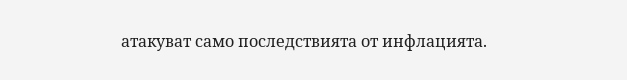атакуват само последствията от инфлацията.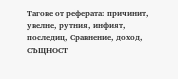Тагове от реферата: причинит, увелне, рутния, инфият, последиц, Сравнение, доход, СЪЩНОСТ